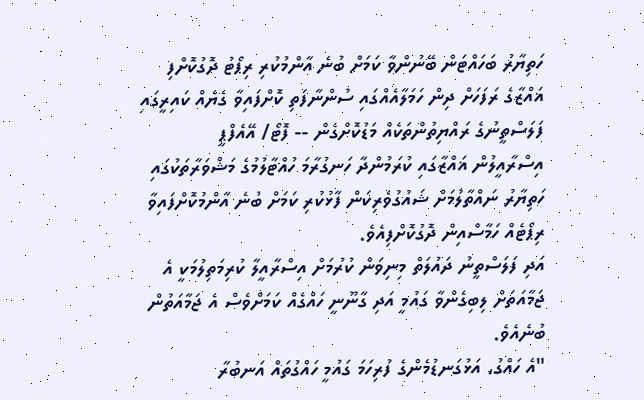ހަތިޔާރު ބަހައްޓަން ބޭނުންވާ ކަމަށް ބުނެ އާންމުކުރި ރިޕޯޓު ދޮގުކޮށްފި
ޣައްޒާގެ ރަފަހަށް ދިން ހަމަލާއެއްގައި ސުންނާފަތި ކޮށްފައިވާ ގެޔެއް ކައިރީގައި ފަލަސްތީނުގެ ރައްޔިތުންތަކެއް މަޑުކޮށްގެން -- ފޮޓޯ/ އޭއެފްޕީ
އިސްރާއީލުން ޣައްޒާގައި ކުރަމުންދާ ހަނގުރާމަ ހުއްޓާލުމުގެ މަޝްވަރާތަކުގައި ހަތިޔާރު ނައްތާލުމަށް ޝައުގުވެރިކަން ފާޅުކުރި ކަމަށް ބުނެ އާންމުކޮށްފައިވާ ރިޕޯޓެއް ހަމާސްއިން ދޮގުކޮށްފިއެވެ.
އަދި ފަލަސްތީނު ދައުލަތް މިނިވަން ކުރުމަށް އިސްރާއީލާ ކުރިމަތިލުމަކީ އެ ޖަމާއަތަށް ލިބިގެންވާ ގައުމީ އަދި ގާނޫނީ ހައްގެއް ކަމަށްވެސް އެ ޖަމާއަތުން ބުނެއެވެ.
"އެ ހައްގު، އަޅުގަނޑުމެންގެ ފުރިހަމަ ގައުމީ ހައްގުތައް އަނބުރާ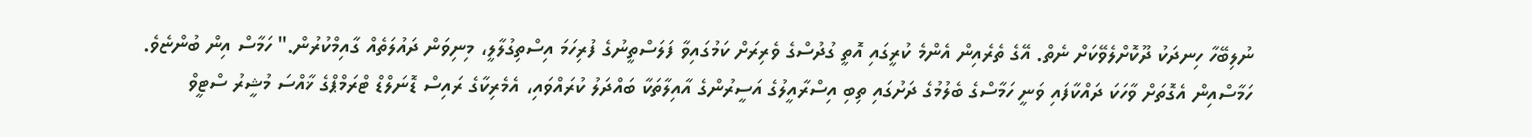ނުލިބޭހާ ހިނދަކު ދޫކޮށްލެވޭކަށް ނެތް. އޭގެ ތެރެއިން އެންމެ ކުރީގައި އޮތީ ގުދުސްގެ ވެރިރަށް ކަމުގައިވާ ފަލަސްތީނުގެ ފުރިހަމަ އިސްތިގުލާލީ، މިނިވަން ދައުލަތެއް ގާއިމްކުރުން." ހަމާސް އިން ބުންޏެވެ.
ހަމާސްއިން އެގޮތަށް ވާހަކަ ދައްކާފައި ވަނީ ހަމާސްގެ ބެލުމުގެ ދަށުގައި ތިބި އިސްރާއީލުގެ އަސީރުންގެ އާއިލާތަކާ ބައްދަލު ކުރައްވައި، އެމެރިކާގެ ރައިސް ޑޮނަލްޑް ޓްރަމްޕްގެ ޚާއްސަ މުޝީރު ސްޓީވް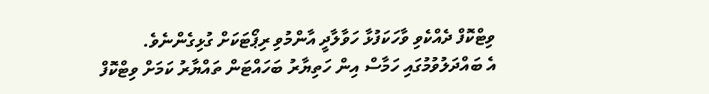ވިޓްކޮފް ދެއްކެވި ވާހަކަފުޅާ ހަވާލާދީ އާންމުވި ރިޕޯޓަކަށް ގުޅިގެންނެވެ.
އެ ބައްދަލުވުމުގައި ހަމާސް އިން ހަތިޔާރު ބަހައްޓަން ތައްޔާރު ކަމަށް ވިޓްކޮފް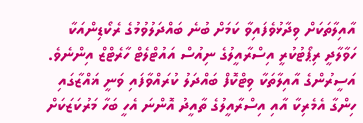އާއިލާތަކަށް ވިދާޅުވެފައިވާ ކަމަށް ބުނެ ބައްދަލުވުމުގެ ރެކޯޑިންއަކާ ހަވާލާދީ ރިޕޯޓުކުރީ އިސްރާއީލުގެ ނިއުސް އައުޓްލެޓް ހާރެޓްޒް އިންނެވެ.
އަސީރުންގެ އާއިލާތަކާ ވިޓްކޮފް ބައްދަލު ކުރައްވާފައި ވަނީ ޣައްޒާގައި ހިންގާ އެމެރިކާ އާއި އިސްރާއީލުގެ ތާއީދު އޮންނަ އެހީ ބަހާ މަރުކަޒަކަށް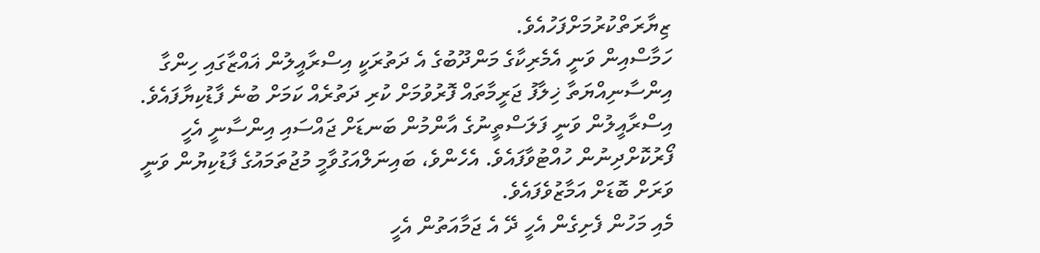ޒިޔާރަތްކުރުމަށްފަހުއެވެ.
ހަމާސްއިން ވަނީ އެމެރިކާގެ މަންދޫބުގެ އެ ދަތުރަކީ އިސްރާއީލުން ޣައްޒާގައި ހިންގާ އިންސާނިއްޔަތާ ޚިލާފު ޖަރީމާތައް ފޮރުވުމަށް ކުރި ދަތުރެއް ކަމަށް ބުނެ ފާޑުކިޔާފައެވެ.
އިސްރާއީލުން ވަނީ ފަލަސްތީނުގެ އާންމުން ބަނޑަށް ޖައްސައި އިންސާނީ އެހީ ފޯރުކޮށްދިނުން ހުއްޓުވާފައެވެ. އެހެންވެ، ބައިނަލްއަގުވާމީ މުޖުތަމައުގެ ފާޑުކިޔުން ވަނީ ވަރަށް ބޮޑަށް އަމާޒުވެފައެވެ.
މެއި މަހުން ފެށިގެން އެހީ ދޭ އެ ޖަމާއަތުން އެހީ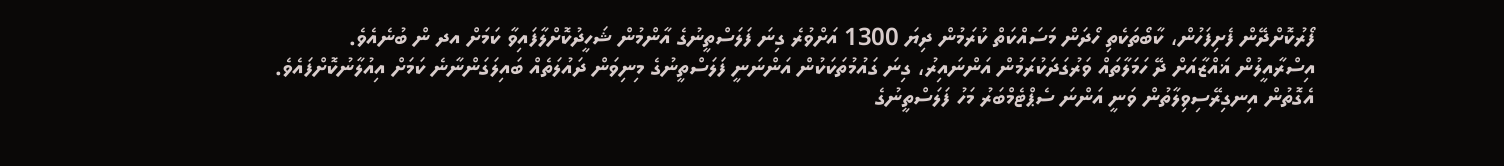ފޯރުކޮށްދޭން ފެށިފަހުން، ކާބޯތަކެތި ހޯދަން މަސައްކަތް ކުރަމުން ދިޔަ 1300 އަށްވުރެ ގިނަ ފަލަސްތީނުގެ އާންމުން ޝަހީދުކޮށްލާފައިވާ ކަމަށް އދ ން ބުނެއެވެ.
އިސްރާއީލުން ޣައްޒާއަށް ދޭ ހަމަލާތައް ވަރުގަދަކުރަމުން އަންނައިރު، ގިނަ ގައުމުތަކަކުން އަންނަނީ ފަލަސްތީނުގެ މިނިވަން ދައުލަތެއް ބައިލަގަންނާނެ ކަމަށް އިއުލާނުކޮށްފައެވެ.
އެގޮތުން އިނގިރޭސިވިލާތުން ވަނީ އަންނަ ސެޕްޓެމްބަރު މަހު ފަލަސްތީނުގެ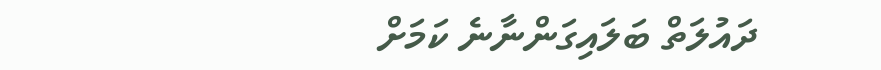ދައުލަތް ބަލައިގަންނާނެ ކަމަށް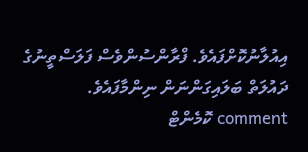އިއުލާނުކޮށްފައެވެ. ފްރާންސުންވެސް ފަލަސްތީނުގެ ދައުލަތް ބަލައިގަންނަން ނިންމާފައެވެ.
comment ކޮމެންޓް